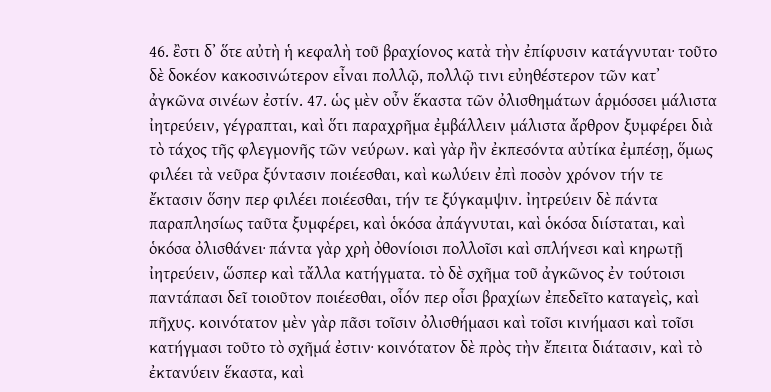46. ἒστι δʼ ὅτε αὐτὴ ἡ κεφαλὴ τοῦ βραχίονος κατὰ τὴν ἐπίφυσιν κατάγνυται· τοῦτο δὲ δοκέον κακοσινώτερον εἶναι πολλῷ, πολλῷ τινι εὐηθέστερον τῶν κατʼ ἀγκῶνα σινέων ἐστίν. 47. ὡς μὲν οὖν ἕκαστα τῶν ὀλισθημάτων ἁρμόσσει μάλιστα ἰητρεύειν, γέγραπται, καὶ ὅτι παραχρῆμα ἐμβάλλειν μάλιστα ἄρθρον ξυμφέρει διὰ τὸ τάχος τῆς φλεγμονῆς τῶν νεύρων. καὶ γὰρ ἢν ἐκπεσόντα αὐτίκα ἐμπέσῃ, ὅμως φιλέει τὰ νεῦρα ξύντασιν ποιέεσθαι, καὶ κωλύειν ἐπὶ ποσὸν χρόνον τήν τε ἔκτασιν ὅσην περ φιλέει ποιέεσθαι, τήν τε ξύγκαμψιν. ἰητρεύειν δὲ πάντα παραπλησίως ταῦτα ξυμφέρει, καὶ ὁκόσα ἀπάγνυται, καὶ ὁκόσα διίσταται, καὶ ὁκόσα ὀλισθάνει· πάντα γὰρ χρὴ ὀθονίοισι πολλοῖσι καὶ σπλήνεσι καὶ κηρωτῇ ἰητρεύειν, ὥσπερ καὶ τἄλλα κατήγματα. τὸ δὲ σχῆμα τοῦ ἀγκῶνος ἐν τούτοισι παντάπασι δεῖ τοιοῦτον ποιέεσθαι, οἷόν περ οἷσι βραχίων ἐπεδεῖτο καταγεὶς, καὶ πῆχυς. κοινότατον μὲν γὰρ πᾶσι τοῖσιν ὀλισθήμασι καὶ τοῖσι κινήμασι καὶ τοῖσι κατήγμασι τοῦτο τὸ σχῆμά ἐστιν· κοινότατον δὲ πρὸς τὴν ἔπειτα διάτασιν, καὶ τὸ ἐκτανύειν ἕκαστα, καὶ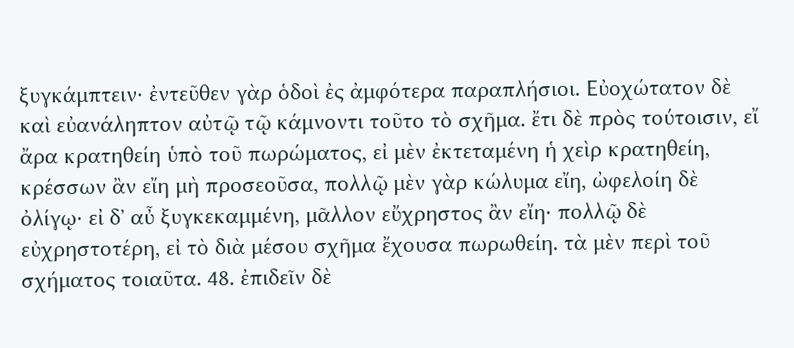ξυγκάμπτειν· ἐντεῦθεν γὰρ ὁδοὶ ἐς ἀμφότερα παραπλήσιοι. Εὐοχώτατον δὲ καὶ εὐανάληπτον αὐτῷ τῷ κάμνοντι τοῦτο τὸ σχῆμα. ἔτι δὲ πρὸς τούτοισιν, εἴ ἄρα κρατηθείη ὑπὸ τοῦ πωρώματος, εἰ μὲν ἐκτεταμένη ἡ χεὶρ κρατηθείη, κρέσσων ἂν εἴη μὴ προσεοῦσα, πολλῷ μὲν γὰρ κώλυμα εἴη, ὠφελοίη δὲ ὀλίγῳ· εἰ δʼ αὖ ξυγκεκαμμένη, μᾶλλον εὔχρηστος ἂν εἴη· πολλῷ δὲ εὐχρηστοτέρη, εἰ τὸ διὰ μέσου σχῆμα ἔχουσα πωρωθείη. τὰ μὲν περὶ τοῦ σχήματος τοιαῦτα. 48. ἐπιδεῖν δὲ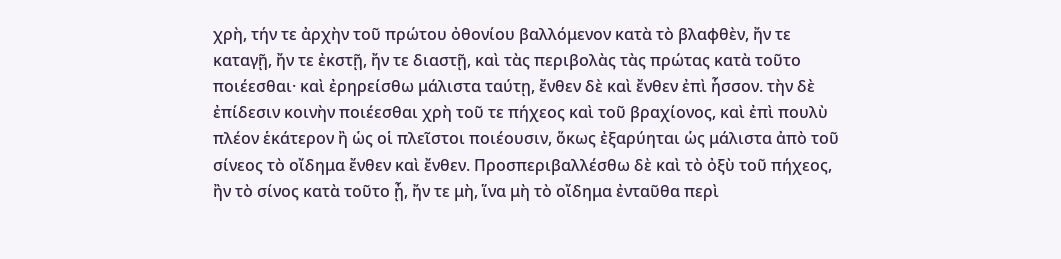χρὴ, τήν τε ἀρχὴν τοῦ πρώτου ὀθονίου βαλλόμενον κατὰ τὸ βλαφθὲν, ἤν τε καταγῇ, ἤν τε ἐκστῇ, ἤν τε διαστῇ, καὶ τὰς περιβολὰς τὰς πρώτας κατὰ τοῦτο ποιέεσθαι· καὶ ἐρηρείσθω μάλιστα ταύτῃ, ἔνθεν δὲ καὶ ἔνθεν ἐπὶ ἧσσον. τὴν δὲ ἐπίδεσιν κοινὴν ποιέεσθαι χρὴ τοῦ τε πήχεος καὶ τοῦ βραχίονος, καὶ ἐπὶ πουλὺ πλέον ἑκάτερον ἢ ὡς οἱ πλεῖστοι ποιέουσιν, ὅκως ἐξαρύηται ὡς μάλιστα ἀπὸ τοῦ σίνεος τὸ οἴδημα ἔνθεν καὶ ἔνθεν. Προσπεριβαλλέσθω δὲ καὶ τὸ ὀξὺ τοῦ πήχεος, ἢν τὸ σίνος κατὰ τοῦτο ᾖ, ἤν τε μὴ, ἵνα μὴ τὸ οἴδημα ἐνταῦθα περὶ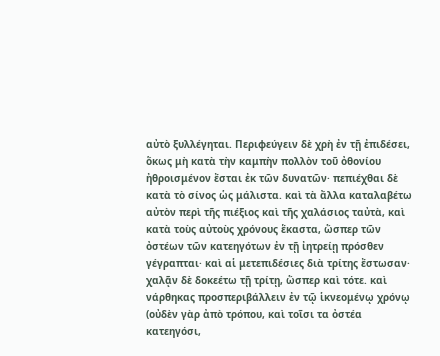αὐτὸ ξυλλέγηται. Περιφεύγειν δὲ χρὴ ἐν τῇ ἐπιδέσει, ὅκως μὴ κατὰ τὴν καμπὴν πολλὸν τοῦ ὀθονίου ἠθροισμένον ἔσται ἐκ τῶν δυνατῶν· πεπιέχθαι δὲ κατὰ τὸ σίνος ὡς μάλιστα. καὶ τὰ ἄλλα καταλαβέτω αὐτὸν περὶ τῆς πιέξιος καὶ τῆς χαλάσιος ταὐτὰ, καὶ κατὰ τοὺς αὐτοὺς χρόνους ἕκαστα, ὥσπερ τῶν ὀστέων τῶν κατεηγότων ἐν τῇ ἰητρείῃ πρόσθεν γέγραπται· καὶ αἱ μετεπιδέσιες διὰ τρίτης ἔστωσαν· χαλᾷν δὲ δοκεέτω τῇ τρίτῃ, ὥσπερ καὶ τότε. καὶ νάρθηκας προσπεριβάλλειν ἐν τῷ ἱκνεομένῳ χρόνῳ (οὐδὲν γὰρ ἀπὸ τρόπου, καὶ τοῖσι τα ὀστέα κατεηγόσι,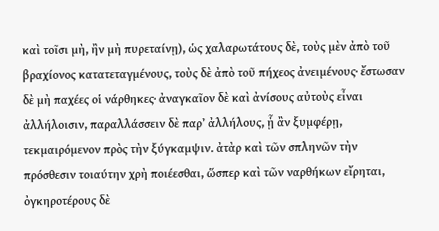καὶ τοῖσι μὴ, ἢν μὴ πυρεταίνῃ), ὡς χαλαρωτάτους δὲ, τοὺς μὲν ἀπὸ τοῦ βραχίονος κατατεταγμένους, τοὺς δὲ ἀπὸ τοῦ πήχεος ἀνειμένους· ἔστωσαν δὲ μὴ παχέες οἱ νάρθηκες· ἀναγκαῖον δὲ καὶ ἀνίσους αὐτοὺς εἶναι ἀλλήλοισιν, παραλλάσσειν δὲ παρʼ ἀλλήλους, ᾗ ἂν ξυμφέρῃ, τεκμαιρόμενον πρὸς τὴν ξύγκαμψιν. ἀτὰρ καὶ τῶν σπληνῶν τὴν πρόσθεσιν τοιαύτην χρὴ ποιέεσθαι, ὥσπερ καὶ τῶν ναρθήκων εἴρηται, ὀγκηροτέρους δὲ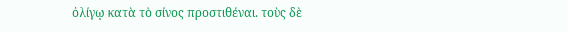ὀλίγῳ κατὰ τὸ σίνος προστιθέναι. τοὺς δὲ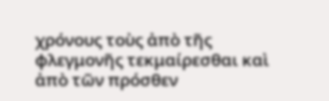χρόνους τοὺς ἀπὸ τῆς φλεγμονῆς τεκμαίρεσθαι καὶ ἀπὸ τῶν πρόσθεν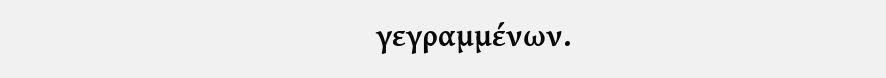γεγραμμένων.